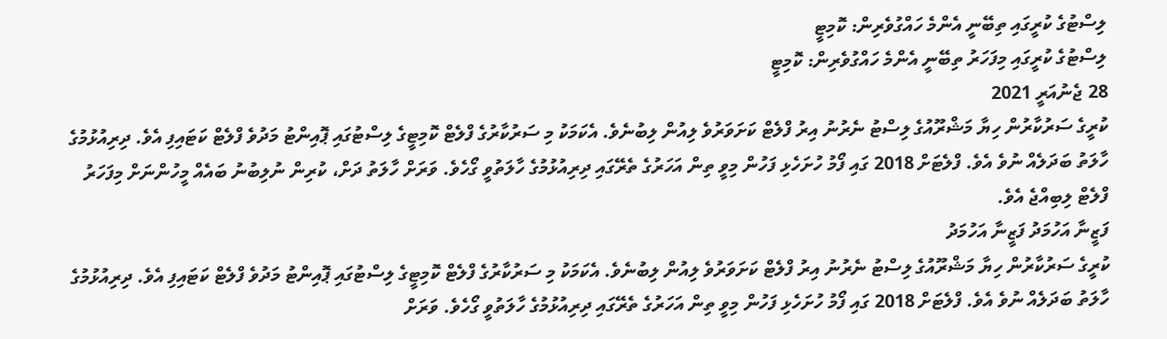ލިސްޓުގެ ކުރީގައި ތިބޭނީ އެންމެ ހައްގުވެރިން: ކޮމިޓީ
ލިސްޓުގެ ކުރީގައި މިފަހަރު ތިބޭނީ އެންމެ ހައްގުވެރިން: ކޮމިޓީ
28 ޖެނުއަރީ 2021
ކުރީގެ ސަރުކާރުން ހިޔާ މަޝްރޫއުގެ ލިސްޓު ނެރުނު އިރު ފްލެޓް ކަށަވަރުވެ ލިއުން ލިބުނެވެ. އެކަމަކު މި ސަރުކާރުގެ ފްލެޓް ކޮމިޓީގެ ލިސްޓުގައި ޕޮއިންޓު މަދުވެ ފްލެޓް ކަޓައިފި އެވެ. ދިރިއުޅުމުގެ ހާލަތު ބަދަލެއް ނުވެ އެވެ. ފްލެޓަށް 2018 ގައި ފޯމު ހުށަހެޅި ފަހުން މިވީ ތިން އަހަރުގެ ތެރޭގައި ދިރިއުޅުމުގެ ހާލަތުވީ ގޯހެވެ. ވަރަށް ހާލަތު ދަށް، ކުރިން ނުލިބުނު ބައެއް މީހުންނަށް މިފަހަރު ފްލެޓް ލިބިއްޖެ އެވެ.
ފަޒީނާ އަހުމަދު ފަޒީނާ އަހުމަދު
ކުރީގެ ސަރުކާރުން ހިޔާ މަޝްރޫއުގެ ލިސްޓު ނެރުނު އިރު ފްލެޓް ކަށަވަރުވެ ލިއުން ލިބުނެވެ. އެކަމަކު މި ސަރުކާރުގެ ފްލެޓް ކޮމިޓީގެ ލިސްޓުގައި ޕޮއިންޓު މަދުވެ ފްލެޓް ކަޓައިފި އެވެ. ދިރިއުޅުމުގެ ހާލަތު ބަދަލެއް ނުވެ އެވެ. ފްލެޓަށް 2018 ގައި ފޯމު ހުށަހެޅި ފަހުން މިވީ ތިން އަހަރުގެ ތެރޭގައި ދިރިއުޅުމުގެ ހާލަތުވީ ގޯހެވެ. ވަރަށް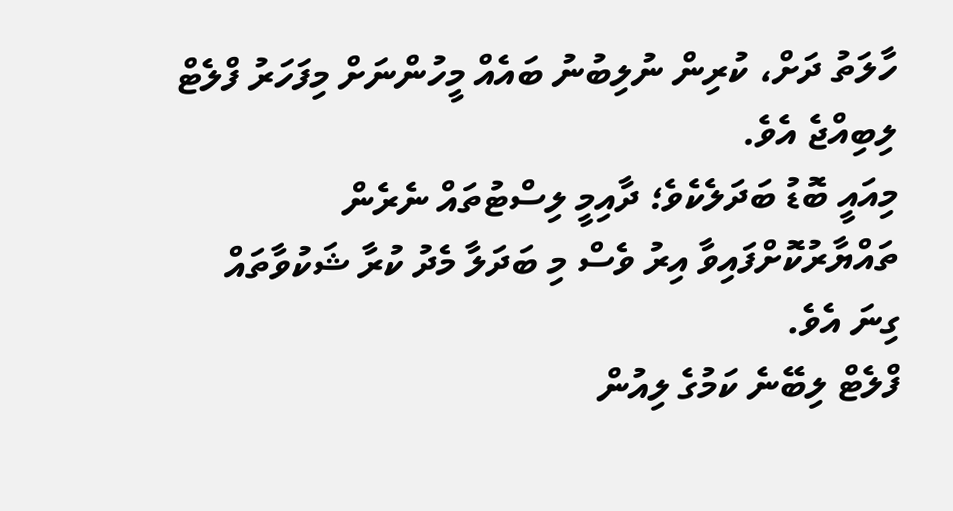ހާލަތު ދަށް، ކުރިން ނުލިބުނު ބައެއް މީހުންނަށް މިފަހަރު ފްލެޓް ލިބިއްޖެ އެވެ.
މިއައީ ބޮޑު ބަދަލެކެވެ؛ ދާއިމީ ލިސްޓުތައް ނެރެން ތައްޔާރުކޮށްފައިވާ އިރު ވެސް މި ބަދަލާ މެދު ކުރާ ޝަކުވާތައް ގިނަ އެވެ.
ފްލެޓް ލިބޭނެ ކަމުގެ ލިއުން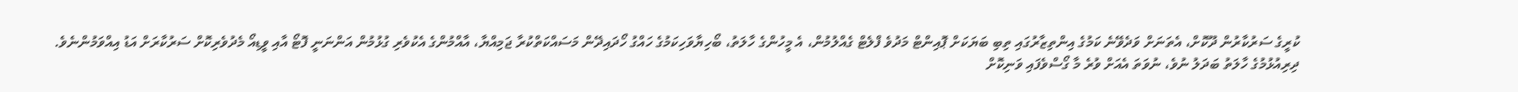ކުރީގެ ސަރުކާރުން ދޫކޮށް، އެތަނަށް ވަދެވޭނެ ކަމުގެ އިންތިޒާރުގައި ތިބި ބަޔަކަށް ޕޮއިންޓް މަދުވެ ފްލެޓް ގެއްލުމުން، އެ މީހުންގެ ހާލަތު، ބޯހިޔާވަހިކަމުގެ ހައްގު ހޯދައިދޭން މަސައްކަތްކުރާ ޖަމިއްޔާ، އާއްމުންގެ އެކުވެރި ގުޅުމުން އަންނަނީ ފޮޓޯ އާއި ވީޑިއޯ މެދުވެރިކޮށް ސަރުކާރަށް އަޑު އިއްވަމުންނެވެ.
ދިރިއުޅުމުގެ ހާލަތު ބަދަލު ނުވެ، ނުވަތަ އެއަށް ވުރެ މާ ގޯސްވެފައި ވަނިކޮށް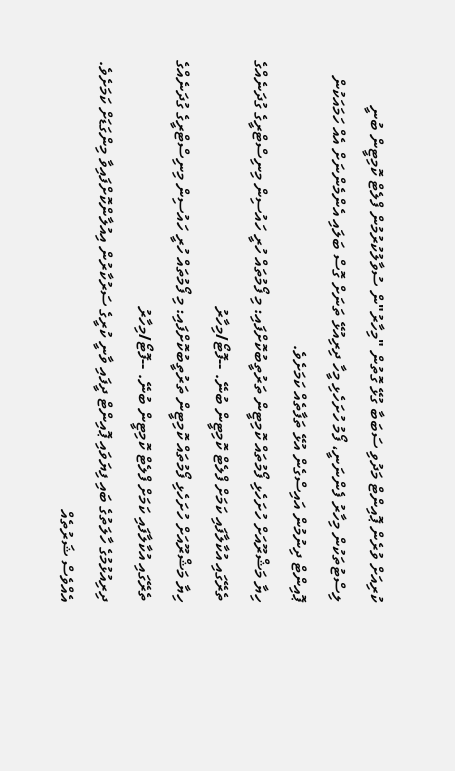ކުރިއަށް ވުރެން ޕޮއިންޓް މަދުވި ސަބަބާ ގުޅޭ ގޮތުން "މިހާރު"ން ސުވާލުކުރުމުން ފްލެޓް ކޮމިޓީން ބުނީ ލިސްޓުތަކުން މިހާރު ފެންނަނީ، ފޯމު ހުށަހެޅި މީހާ ދިރިއުޅޭ ތަނަށް ގޮސް ބަލައި އެންމެންނަށް އެއް ހަމައަކުން ޕޮއިންޓް ދިނުމުން އައިސްގެން އުޅޭ ތަފާތެއް ކަމަށެވެ.
ހިޔާ މަޝްރޫއަށް ހުށަހެޅި ފޯމުތައް ކޮމިޓީން ތަރުތީބުކޮށްފައި: މި ފޯމުތައް ހުރީ ހައުސިން މިނިސްޓްރީގެ ގުދަނެއްގެ ތެރޭގައި އުކާލާފައި ކަމަށް ފްލެޓް ކޮމިޓީން ބުނޭ. --ފޮޓޯ/މިހާރު
ހިޔާ މަޝްރޫއަށް ހުށަހެޅި ފޯމުތައް ކޮމިޓީން ތަރުތީބުކޮށްފައި: މި ފޯމުތައް ހުރީ ހައުސިން މިނިސްޓްރީގެ ގުދަނެއްގެ ތެރޭގައި އުކާލާފައި ކަމަށް ފްލެޓް ކޮމިޓީން ބުނޭ. --ފޮޓޯ/މިހާރު
ދިރިއުޅުމުގެ ހާލަތުގެ ބައި ފިޔަވައި ޕޮއިންޓް ދީފައި ވާނީ ކުރީގެ ސަރުކާރުން އިއުލާންކޮށްފައިވާ މިންގަޑަށް ކަމަށެވެ. އެއްވެސް ޝަރުތެއް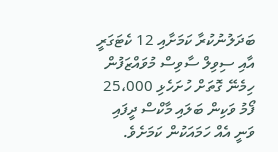ބަދަލުނުކުރާ ކަމަށާއި 12 ކެޓަގަރީ އާއި ސިވިލް ސާވިސް މުވައްޒަފުން ހިމެނޭ ގޮތަށް ހުށަހެޅި 25،000 ފޯމު ވަކިން ބަލައި މާކްސް ދީފައި ވަނީ އެއް ހަމައަކުން ކަމަށެވެ.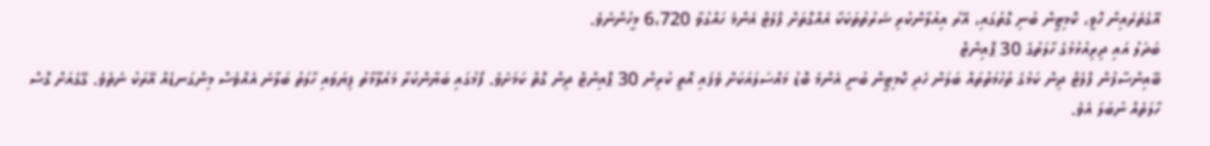އޭގެތެރެއިން ހޮވީ، ކޮމިޓީން ބުނި ގޮތުގައި، އޭރު އިއުލާންކުރި ޝަރުތުތަކަކާ އެއްގޮތަށް ފްލެޓް އެންމެ ހައްގުވާ 6،720 މީހުންނެވެ.
ބަދަލު އައި ދިރިއުޅުމުގެ ހާލަތުގެ 30 ޕޮއިންޓް
ބޭއިންސާފުން ފްލެޓް ދިން ކަމުގެ ތުހުމަތުތައް ބަލަން ހެދި ކޮމިޓީން ބުނީ އެންމެ ބޮޑު މައްސަލައަކަށް ވެފައި އޮތީ ކުރިން 30 ޕޮއިންޓް ދިން ގޮތް ކަމަށެވެ. ފޯމުގައި ބަޔާންކުރާ މައުލޫމާތު ފިޔަވައި ހާލަތު ބަލާނެ އެއްވެސް މިންގަނޑެއް އޭރަކު ނެތެވެ. ގޭގެއަށް ގޮސް ހާލަތެއް ނުބަލަ އެވެ.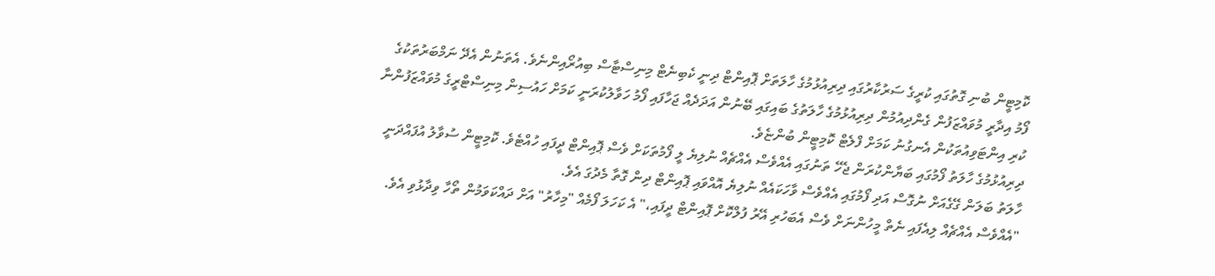ކޮމިޓީން ބުނި ގޮތުގައި ކުރީގެ ސަރުކާރުގައި ދިރިއުޅުމުގެ ހާލަތަށް ޕޮއިންޓް ދިނީ ކެބިނެޓް މިނިސްޓާސް ބިއުރޯއިންނެވެ. އެތަނުން އެދޭ ނަމްބަރުތަކުގެ ފޯމު އިދާރީ މުވައްޒަފުން ގެންދިއުމުން ދިރިއުޅުމުގެ ހާލަތުގެ ބައިގައި ބޭނުން އަދަދެއް ޖަހާފައި ފޯމު ހަވާލުކުރަނީ ކަމަށް ހައުސިން މިނިސްޓްރީގެ މުވައްޒަފުންނާ ކުރި އިންޓަވިއުތަކުން އެނގުނު ކަމަށް ފްލެޓް ކޮމިޓީން ބުންޏެވެ.
ދިރިއުޅުމުގެ ހާލަތު ފޯމުގައި ބަޔާންކުރަން ޖެހޭ ތަނުގައި އެއްވެސް އެއްޗެއް ނުލިޔެ ލީ ފޯމުތަކަށް ވެސް ޕޮއިންޓް ދީފައި ހުއްޓެވެ. ކޮމިޓީން ސުވާލު އުފައްދަނީ ހާލަތު ބަލަން ގޭގެއަށް ނުގޮސް އަދި ފޯމުގައި އެއްވެސް ވާހަކައެއް ނުލިޔެ އޮއްވައި ޕޮއިންޓް ދިން ގޮތާ މެދުގަ އެވެ.
"އެއްވެސް އެއްޗެއް ލިއެފައި ނެތް މީހުންނަށް ވެސް އެބަހުރި އޭރު ފުލްކޮށް ޕޮއިންޓް ދީފައި،" އެ ކަހަލަ ފޯމެއް "މިހާރު" އަށް ދައްކަވަމުން ތޯހާ ވިދާޅުވި އެވެ.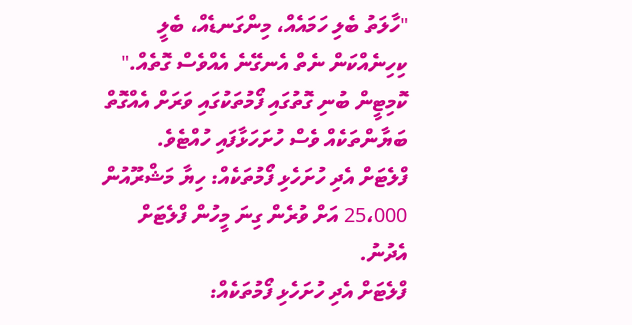"ހާލަތު ބެލި ހަމައެއް، މިންގަނޑެއް، ބެލީ ކިހިނެއްކަން ނެތް އެނގޭނެ އެއްވެސް ގޮތެއް."
ކޮމިޓީން ބުނި ގޮތުގައި ފޯމުތަކުގައި ވަރަށް އެއްގޮތް ބަޔާންތަކެއް ވެސް ހުށަހަޅާފައި ހުއްޓެވެ.
ފްލެޓަށް އެދި ހުށަހެޅި ފޯމުތަކެއް: ހިޔާ މަޝްރޫއުން 25،000 އަށް ވުރެން ގިނަ މީހުން ފްލެޓަށް އެދުނު.
ފްލެޓަށް އެދި ހުށަހެޅި ފޯމުތަކެއް: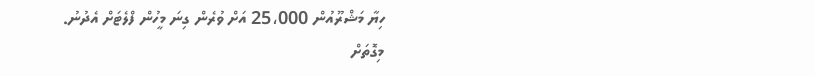ހިޔާ މަޝްރޫއުން 25،000 އަށް ވުރެން ގިނަ މީހުން ފްލެޓަށް އެދުނު.
މިގޮތަށް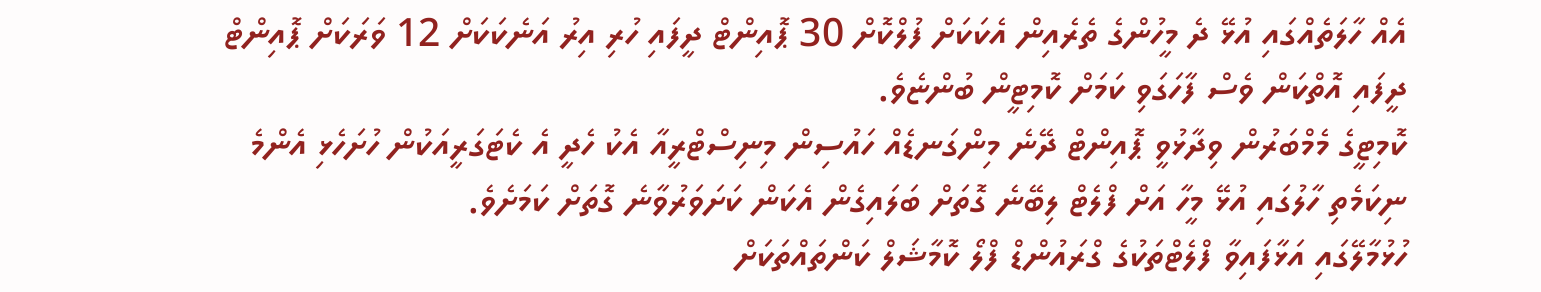އެއް ހާލަތެއްގައި އުޅޭ ދެ މީހުންގެ ތެރެއިން އެކަކަށް ފުލްކޮށް 30 ޕޮއިންޓް ދީފައި ހުރި އިރު އަނެކަކަށް 12 ވަރަކަށް ޕޮއިންޓް ދީފައި އޮތްކަން ވެސް ފާހަގަވި ކަމަށް ކޮމިޓީން ބުންޏެވެ.
ކޮމިޓީގެ މެމްބަރުން ވިދާޅުވީ ޕޮއިންޓް ދޭނެ މިންގަނޑެއް ހައުސިން މިނިސްޓްރީއާ އެކު ހެދީ އެ ކެޓަގަރީއަކުން ހުށަހެޅި އެންމެ ނިކަމެތި ހާލުގައި އުޅޭ މީހާ އަށް ފްލެޓް ލިބޭނެ ގޮތަށް ބަލައިގެން އެކަން ކަށަވަރުވާނެ ގޮތަށް ކަމަށެވެ.
ހުޅުމާލޭގައި އަޅާފައިވާ ފްލެޓްތަކުގެ ގްރައުންޑް ފްލޯ ކޮމާޝަލް ކަންތައްތަކަށް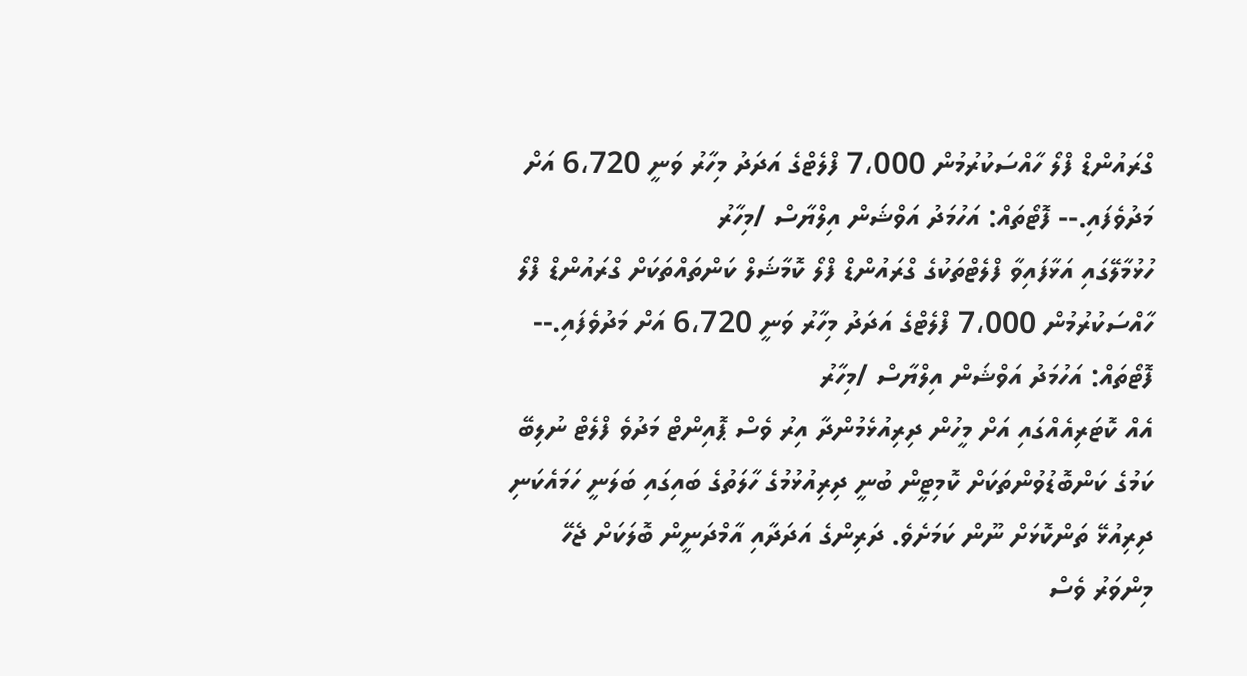ގްރައުންޑް ފްލޯ ހާއްސަކުރުމުން 7،000 ފްލެޓްގެ އަދަދު މިހާރު ވަނީ 6،720 އަށް މަދުވެފައި.-- ފޮޓޯތައް: އަހުމަދު އަވްޝަން އިލްޔާސް /މިހާރު
ހުޅުމާލޭގައި އަޅާފައިވާ ފްލެޓްތަކުގެ ގްރައުންޑް ފްލޯ ކޮމާޝަލް ކަންތައްތަކަށް ގްރައުންޑް ފްލޯ ހާއްސަކުރުމުން 7،000 ފްލެޓްގެ އަދަދު މިހާރު ވަނީ 6،720 އަށް މަދުވެފައި.-- ފޮޓޯތައް: އަހުމަދު އަވްޝަން އިލްޔާސް /މިހާރު
އެއް ކޮޓަރިއެއްގައި އަށް މީހުން ދިރިއުޅެމުންދާ އިރު ވެސް ޕޮއިންޓް މަދުވެ ފްލެޓް ނުލިބޭ ކަމުގެ ކަންބޮޑުވުންތަކަށް ކޮމިޓީން ބުނީ ދިރިއުޅުމުގެ ހާލަތުގެ ބައިގައި ބަލަނީ ހަމައެކަނި ދިރިއުޅޭ ތަންކޮޅަށް ނޫން ކަމަށެވެ. ދަރިންގެ އަދަދާއި އާމްދަނީން ބޮލަކަށް ޖެހޭ މިންވަރު ވެސް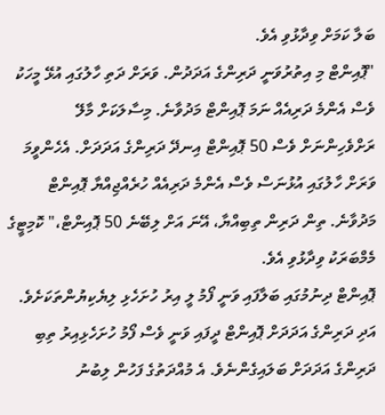ބަލާ ކަމަށް ވިދާޅުވި އެވެ.
"ޕޮއިންޓް މި އިތުރުވަނީ ދަރިންގެ އަދަދުން. ވަރަށް ދަތި ހާލުގައި އުޅޭ މީހަކު ވެސް އެންމެ ދަރިއެއް ނަމަ ޕޮއިންޓް މަދުވާނެ. މިސާލަކަށް މާލޭ ރަށްވެހިންނަށް ވެސް 50 ޕޮއިންޓް އިނދޭ ދަރިންގެ އަދަދަށް. އެހެންވީމަ ވަރަށް ހާލުގައި އުޅުނަސް ވެސް އެންމެ ދަރިއެއް ހުރެއްޖިއްޔާ ޕޮއިންޓް މަދުވާނެ. ތިން ދަރިން ތިބިއްޔާ، އޭނަ އަށް ލިބޭނެ 50 ޕޮއިންޓް،" ކޮމިޓީގެ މެމްބަރަކު ވިދާޅުވި އެވެ.
ޕޮއިންޓް ދިނުމުގައި ބަލާފައި ވަނީ ފޯމު ލީ އިރު ހުށަހެޅި ލިޔެކިޔުންތަކަށެވެ. އަދި ދަރިންގެ އަދަދަށް ޕޮއިންޓް ދީފައި ވަނީ ވެސް ފޯމު ހުށަހެޅިއިރު ތިބި ދަރިންގެ އަދަދަށް ބަލައިގެންނެވެ. އެ މުއްދަތުގެ ފަހުން ލިބުނު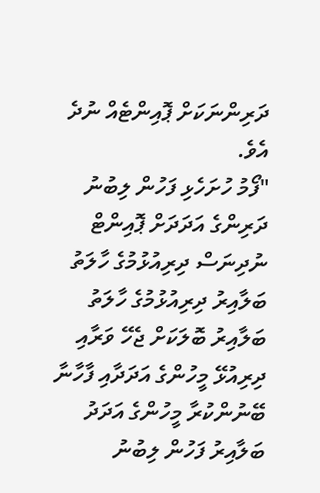ދަރިންނަކަށް ޕޮއިންޓެއް ނުދެ އެވެ.
"ފޯމު ހުށަހެޅި ފަހުން ލިބުނު ދަރިންގެ އަދަދަށް ޕޮއިންޓް ނުދިނަސް ދިރިއުޅުމުގެ ހާލަތު ބަލާއިރު ދިރިއުޅުމުގެ ހާލަތު ބަލާއިރު ބޮލަކަށް ޖެހޭ ވަރާއި ދިރިއުޅޭ މީހުންގެ އަދަދާއި ފާހާނާ ބޭނުންކުރާ މީހުންގެ އަދަދު ބަލާއިރު ފަހުން ލިބުނު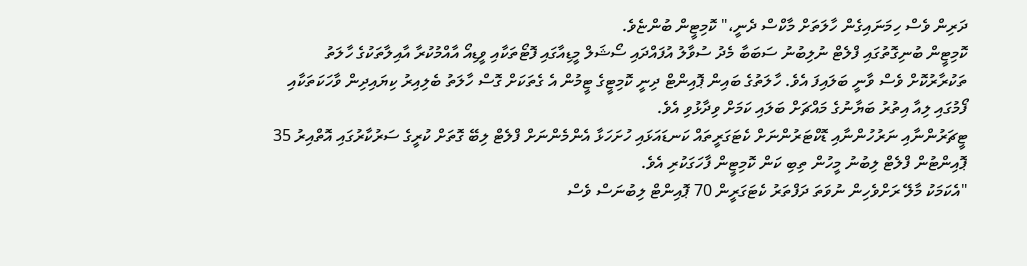ދަރިން ވެސް ހިމަނައިގެން ހާލަތަށް މާކްސް ދެނީ،" ކޮމިޓީން ބުންޏެވެ.
ކޮމިޓީން ބުނިގޮތުގައި ފްލެޓް ނުލިބުނު ސަބަބާ މެދު ސުވާލު އުފައްދައި ސޯޝަލް މީޑިއާގައި ފޮޓޯތަކާއި ވީޑިއޯ އާއްމުކުރާ އާއިލާތަކުގެ ހާލަތު ތަކުރާރުކޮށް ވެސް ވާނީ ބަލައިފަ އެވެ. ހާލަތުގެ ބައިން ޕޮއިންޓް ދިނީ ކޮމިޓީގެ ޓީމުން އެ ގެތަކަށް ގޮސް ހާލަތު ބެލިއިރު ކިޔައިދިން ވާހަކަތަކާއި ފޯމުގައި ލިއާ އިތުރު ބަޔާނުގެ މައްޗަށް ބަލައި ކަމަށް ވިދާޅުވި އެވެ.
ޓީޗަރުންނާއި ނަރުހުންނާއި ޑޮކްޓަރުންނަށް ކެޓަގަރީތައް ކަނޑައަޅައި ހުށަހަޅާ އެންމެންނަށް ފްލެޓް ލިބޭ ގޮތަށް ކުރީގެ ސަރުކާރުގައި އޮތްއިރު 35 ޕޮއިންޓުން ފްލެޓް ލިބުނު މީހުން ތިބި ކަން ކޮމިޓީން ފާހަގަކުރި އެވެ.
"އެކަމަކު މާލޭ ރަށްވެހިން ނުވަތަ ދަފްތަރު ކެޓަގަރީން 70 ޕޮއިންޓް ލިބުނަސް ވެސް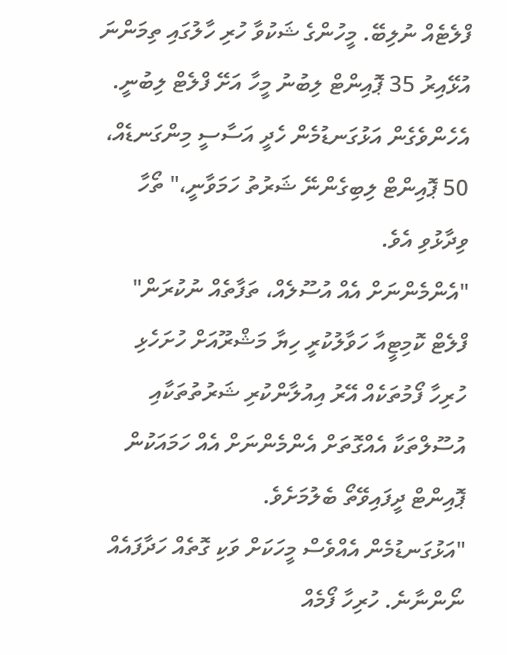ފްލެޓެއް ނުލިބޭ. މީހުންގެ ޝަކުވާ ހުރި ހާލުގައި ތިމަންނަ އުޅޭއިރު 35 ޕޮއިންޓް ލިބުނު މީހާ އަށޭ ފްލެޓް ލިބުނީ. އެހެންވެގެން އަޅުގަނޑުމެން ހެދީ އަސާސީ މިންގަނޑެއް، 50 ޕޮއިންޓް ލިބިގެންނޭ ޝަރުތު ހަމަވާނީ،" ތޯހާ ވިދާޅުވި އެވެ.
"އެންމެންނަށް އެއް އުސޫލެއް، ތަފާތެއް ނުކުރަން"
ފްލެޓް ކޮމިޓީއާ ހަވާލުކުރީ ހިޔާ މަޝްރޫއަށް ހުށަހެޅި ހުރިހާ ފޯމުތަކެއް އޭރު އިއުލާންކުރި ޝަރުތުތަކާއި އުސޫލްތަކާ އެއްގޮތަށް އެންމެންނަށް އެއް ހަމައަކުން ޕޮއިންޓް ދީފައިވޭތޯ ބެލުމަށެވެ.
"އަޅުގަނޑުމެން އެއްވެސް މީހަކަށް ވަކި ގޮތެއް ހަދާފައެއް ނޯންނާނެ. ހުރިހާ ފޯމެއް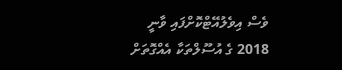ވެސް އިވެލުއޭޓްކޮށްފައި ވާނީ 2018 ގެ އުސޫލްތަކާ އެއްގޮތަށް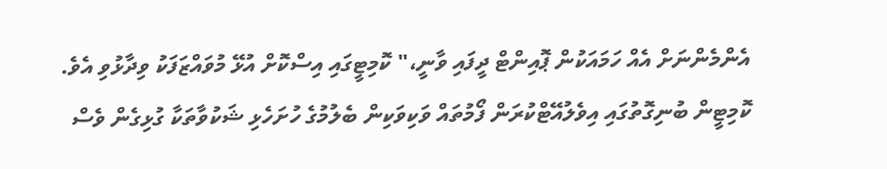އެންމެންނަށް އެއް ހަމައަކުން ޕޮއިންޓް ދީފައި ވާނީ،" ކޮމިޓީގައި އިސްކޮށް އުޅޭ މުވައްޒަފަކު ވިދާޅުވި އެވެ.
ކޮމިޓީން ބުނިގޮތުގައި އިވެލުއޭޓްކުރަން ފޯމުތައް ވަކިވަކިން ބެލުމުގެ ހުށަހެޅި ޝަކުވާތަކާ ގުޅިގެން ވެސް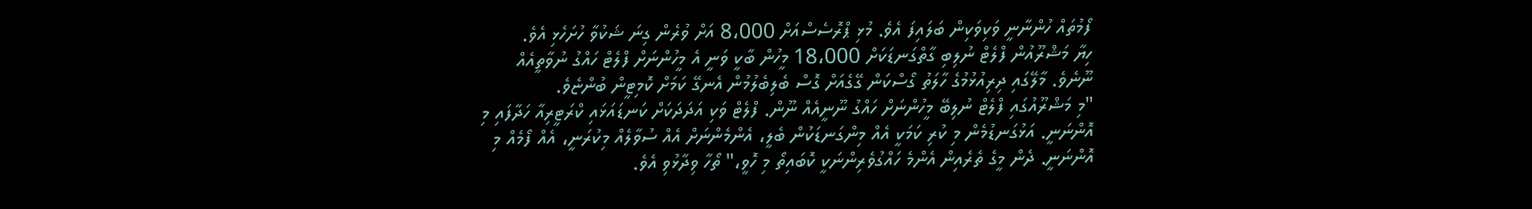ފޯމުތައް ހުންނާނީ ވަކިވަކިން ބަލައިފަ އެވެ. މުޅި ޕްރޮސެސްއަށް 8،000 އަށް ވުރެން ގިނަ ޝަކުވާ ހުށަހެޅި އެވެ.
ހިޔާ މަޝްރޫއުން ފްލެޓް ނުލިބި ގާތްގަނޑަކަށް 18،000 މީހުން ބާކީ ވަނީ އެ މީހުންނަށް ފްލެޓް ހައްގު ނުވާތީއެއް ނޫނެވެ. މާލޭގައި ދިރިއުޅުމުގެ ހާލަތު ގޯސްކަން ގޭގެއަށް ގޮސް ބެލިބެލުމުން އެނގޭ ކަމަށް ކޮމިޓީން ބުންޏެވެ.
"މި މަޝްރޫއުގައި ފްލެޓް ނުލިބޭ މީހުންނަށް ހައްގު ނޫނީއެއް ނޫން. ފްލެޓް ވަކި އަދަދަކަށް ކަނޑައަޅައި ކްރަޓީރިއާ ހަދާފައި މި އޮންނަނީ. އަޅުގަނޑުމެން މި ކުރި ކަމަކީ އެއް މިންގަނޑަކުން ބެލީ، އެންމެންނަށް އެއް ސުވާލެއް މިކުރަނީ، އެއް ފޯމެއް މި އޮންނަނީ. ދެން މީގެ ތެރެއިން އެންމެ ހައްގުވެރިންނަކީ ކޮބައިތޯ މި ހޮވީ،" ތޯހާ ވިދާޅުވި އެވެ.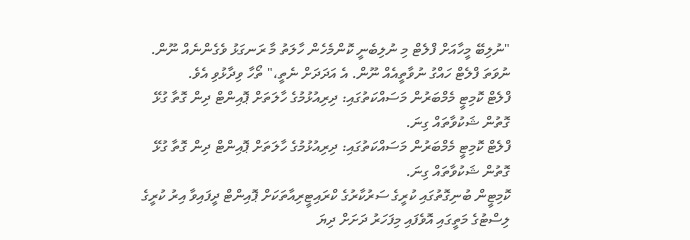"ނުލިބޭ މީހާއަށް ފްލެޓް މި ނުލިބެނީ ކޮންމެހެން ހާލަތު މާ ރަނގަޅު ވެގެންނެއް ނޫން. ނުވަތަ ފްލެޓް ހައްގު ނުވާތީއެއް ނޫން. އެ އަދަދަށް ނެތީ،" ތޯހާ ވިދާޅުވި އެވެ.
ފްލެޓް ކޮމިޓީ މެމްބަރުން މަސައްކަތުގައި: ދިރިއުޅުމުގެ ހާލަތަށް ޕޮއިންޓް ދިން ގޮތާ ގުޅޭ ގޮތުން ޝަކުވާތައް ގިނަ.
ފްލެޓް ކޮމިޓީ މެމްބަރުން މަސައްކަތުގައި: ދިރިއުޅުމުގެ ހާލަތަށް ޕޮއިންޓް ދިން ގޮތާ ގުޅޭ ގޮތުން ޝަކުވާތައް ގިނަ.
ކޮމިޓީން ބުނިގޮތުގައި ކުރީގެ ސަރުކާރުގެ ކްރައިޓީރިއާތަކަށް ޕޮއިންޓް ދީފައިވާ އިރު ކުރީގެ ލިސްޓުގެ މަތީގައި އޮވެފައި މިފަހަރު ދަށަށް ދިޔަ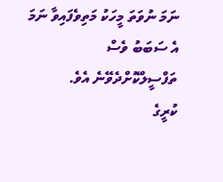ނަމަ ނުވަތަ މީހަކު މަތިވެފައިވާ ނަމަ އެ ސަބަބު ވެސް ތަފްސީލްކޮށްދެވޭނެ އެވެ.
ކުރީގެ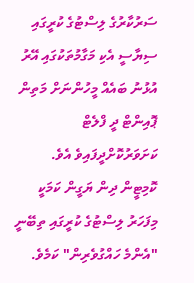ސަރުކާރުގެ ލިސްޓުގެ ކުރީގައި ސިޔާސީ އެކި މަގާމުތަކުގައި އޭރު އުޅުނު ބައެއް މީހުންނަށް މަތިން ޕޮއިންޓް ދީ ފްލެޓް ކަށަވަރުކޮށްދީފައިވެ އެވެ. ކޮމިޓީން ދިން ޔަގީން ކަމަކީ މިފަހަރު ލިސްޓުގެ ކުރީގައި ތިބޭނީ "އެންމެ ހައްގުވެރިން" ކަމެވެ.